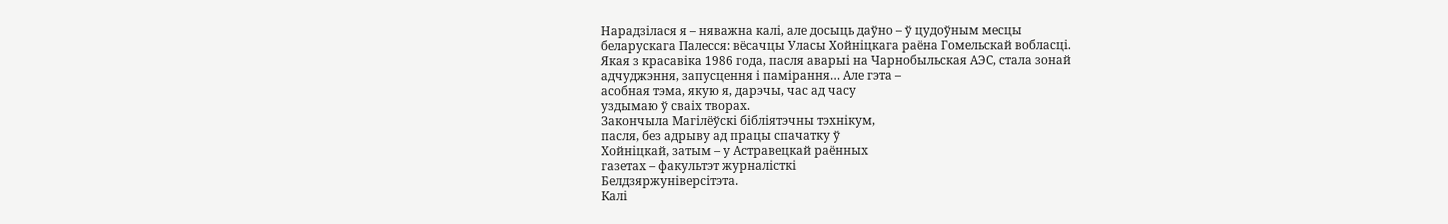Нарадзілася я – няважна калі, але досыць даўно – ў цудоўным месцы
беларускага Палесся: вёсачцы Уласы Хойніцкага раёна Гомельскай вобласці.
Якая з красавіка 1986 года, пасля аварыі на Чарнобыльская АЭС, стала зонай
адчуджэння, запусцення і памірання… Але гэта –
асобная тэма, якую я, дарэчы, час ад часу
уздымаю ў сваіх творах.
Закончыла Магілёўскі бібліятэчны тэхнікум,
пасля, без адрыву ад працы спачатку ў
Хойніцкай, затым – у Астравецкай раённых
газетах – факультэт журналісткі
Белдзяржуніверсітэта.
Калі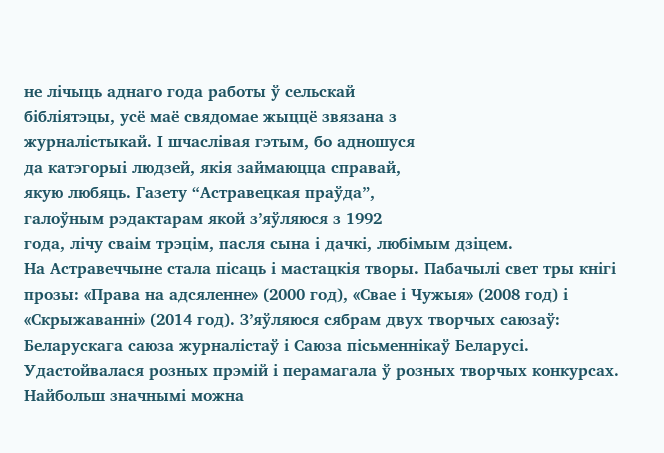не лічыць аднаго года работы ў сельскай
бібліятэцы, усё маё свядомае жыццё звязана з
журналістыкай. І шчаслівая гэтым, бо адношуся
да катэгорыі людзей, якія займаюцца справай,
якую любяць. Газету “Астравецкая праўда”,
галоўным рэдактарам якой з’яўляюся з 1992
года, лічу сваім трэцім, пасля сына і дачкі, любімым дзіцем.
На Астравеччыне стала пісаць і мастацкія творы. Пабачылі свет тры кнігі
прозы: «Права на адсяленне» (2000 год), «Свае і Чужыя» (2008 год) і
«Скрыжаванні» (2014 год). З’яўляюся сябрам двух творчых саюзаў:
Беларускага саюза журналістаў і Саюза пісьменнікаў Беларусі.
Удастойвалася розных прэмій і перамагала ў розных творчых конкурсах.
Найбольш значнымі можна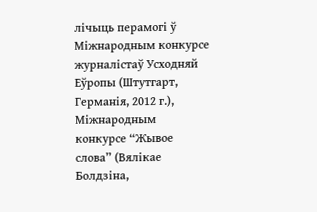лічыць перамогі ў Міжнародным конкурсе
журналістаў Усходняй Еўропы (Штутгарт, Германія, 2012 г.), Міжнародным
конкурсе “Жывое слова” (Вялікае Болдзіна,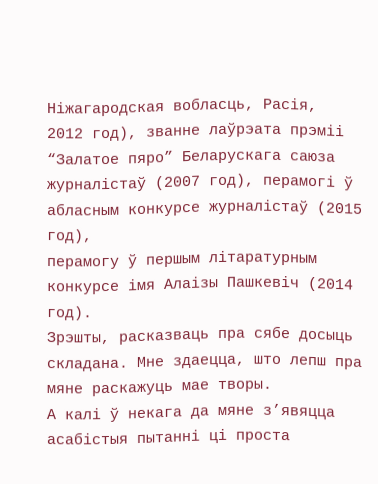Ніжагародская вобласць, Расія,
2012 год), званне лаўрэата прэміі “Залатое пяро” Беларускага саюза
журналістаў (2007 год), перамогі ў абласным конкурсе журналістаў (2015 год),
перамогу ў першым літаратурным конкурсе імя Алаізы Пашкевіч (2014 год).
Зрэшты, расказваць пра сябе досыць складана. Мне здаецца, што лепш пра
мяне раскажуць мае творы.
А калі ў некага да мяне з’явяцца асабістыя пытанні ці проста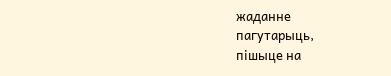жаданне
пагутарыць,
пішыце на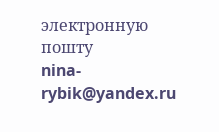электронную пошту
nina-rybik@yandex.ru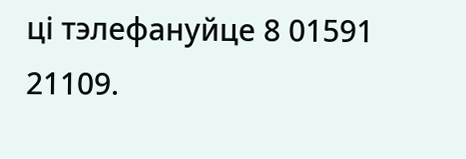ці тэлефануйце 8 01591 21109.